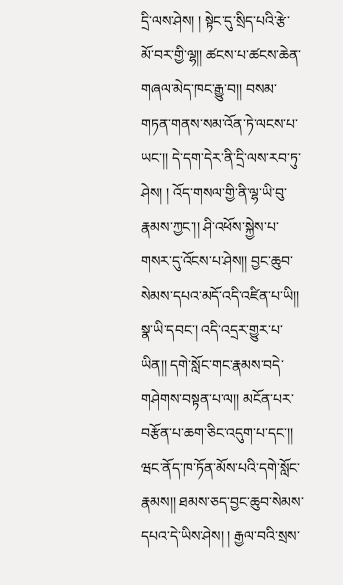དྲི་ལས་ཤེས། ། སྟེང་དུ་སྲིད་པའི་རྩེ་མོ་བར་གྱི་ལྷ།། ཚངས་པ་ཚངས་ཆེན་གཞལ་མེད་ཁང་རྒྱུ་བ།། བསམ་གཏན་གནས་སམ་འོན་ཏེ་ལངས་པ་ཡང་།། དེ་དག་དེར་ནི་དྲི་ལས་རབ་ཏུ་ཤེས། ། འོད་གསལ་གྱི་ནི་ལྷ་ཡི་བུ་རྣམས་ཀྱང་།། ཤི་འཕོས་སྐྱེས་པ་གསར་དུ་འོངས་པ་ཤེས།། བྱང་ཆུབ་སེམས་དཔའ་མདོ་འདི་འཛིན་པ་ཡི།། སྣ་ཡི་དབང་། འདི་འདྲར་གྱུར་པ་ཡིན།། དགེ་སློང་གང་རྣམས་བདེ་གཤེགས་བསྟན་པ་ལ།། མངོན་པར་བརྩོན་པ་ཆག་ཅིང་འདུག་པ་དང་།། ཝང་ནོད་ཁ་ཏོན་མོས་པའི་དགེ་སློང་རྣམས།། ཐམས་ཅད་བྱང་ཆུབ་སེམས་དཔའ་དེ་ཡིས་ཤེས། ། རྒྱལ་བའི་སྲས་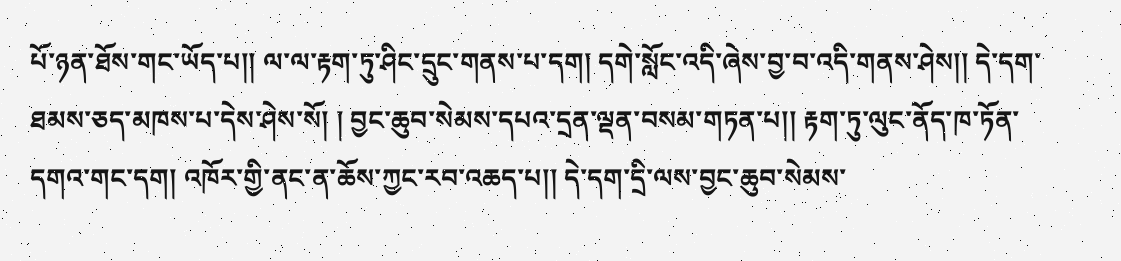པོ་ཉན་ཐོས་གང་ཡོད་པ།། ལ་ལ་རྟག་ཏུ་ཤིང་དྲུང་གནས་པ་དག། དགེ་སློང་འདི་ཞེས་བྱ་བ་འདི་གནས་ཤེས།། དེ་དག་ཐམས་ཅད་མཁས་པ་དེས་ཤེས་སོ། ། བྱང་ཆུབ་སེམས་དཔའ་དྲན་ལྡན་བསམ་གཏན་པ།། རྟག་ཏུ་ལུང་ནོད་ཁ་ཏོན་དགའ་གང་དག། འཁོར་གྱི་ནང་ན་ཆོས་ཀྱང་རབ་འཆད་པ།། དེ་དག་དྲི་ལས་བྱང་ཆུབ་སེམས་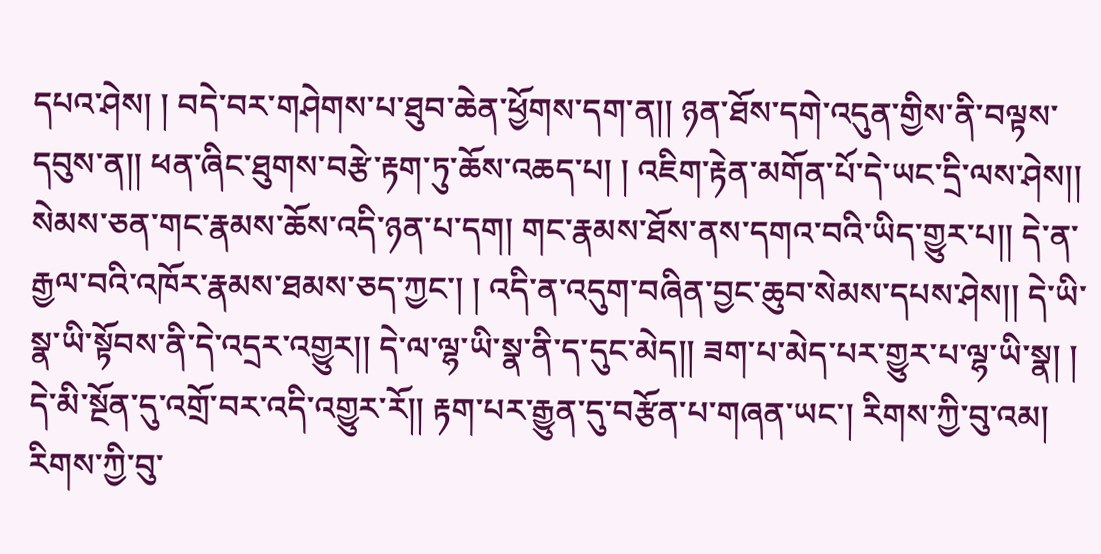དཔའ་ཤེས། ། བདེ་བར་གཤེགས་པ་ཐུབ་ཆེན་ཕྱོགས་དག་ན།། ཉན་ཐོས་དགེ་འདུན་གྱིས་ནི་བལྟས་དབུས་ན།། ཕན་ཞིང་ཐུགས་བརྩེ་རྟག་ཏུ་ཆོས་འཆད་པ། ། འཇིག་རྟེན་མགོན་པོ་དེ་ཡང་དྲི་ལས་ཤེས།། སེམས་ཅན་གང་རྣམས་ཆོས་འདི་ཉན་པ་དག། གང་རྣམས་ཐོས་ནས་དགའ་བའི་ཡིད་གྱུར་པ།། དེ་ན་རྒྱལ་བའི་འཁོར་རྣམས་ཐམས་ཅད་ཀྱང་། ། འདི་ན་འདུག་བཞིན་བྱང་ཆུབ་སེམས་དཔས་ཤེས།། དེ་ཡི་སྣ་ཡི་སྟོབས་ནི་དེ་འདྲར་འགྱུར།། དེ་ལ་ལྷ་ཡི་སྣ་ནི་ད་དུང་མེད།། ཟག་པ་མེད་པར་གྱུར་པ་ལྷ་ཡི་སྣ། ། དེ་མི་སྔོན་དུ་འགྲོ་བར་འདི་འགྱུར་རོ།། རྟག་པར་རྒྱུན་དུ་བརྩོན་པ་གཞན་ཡང་། རིགས་ཀྱི་བུ་འམ། རིགས་ཀྱི་བུ་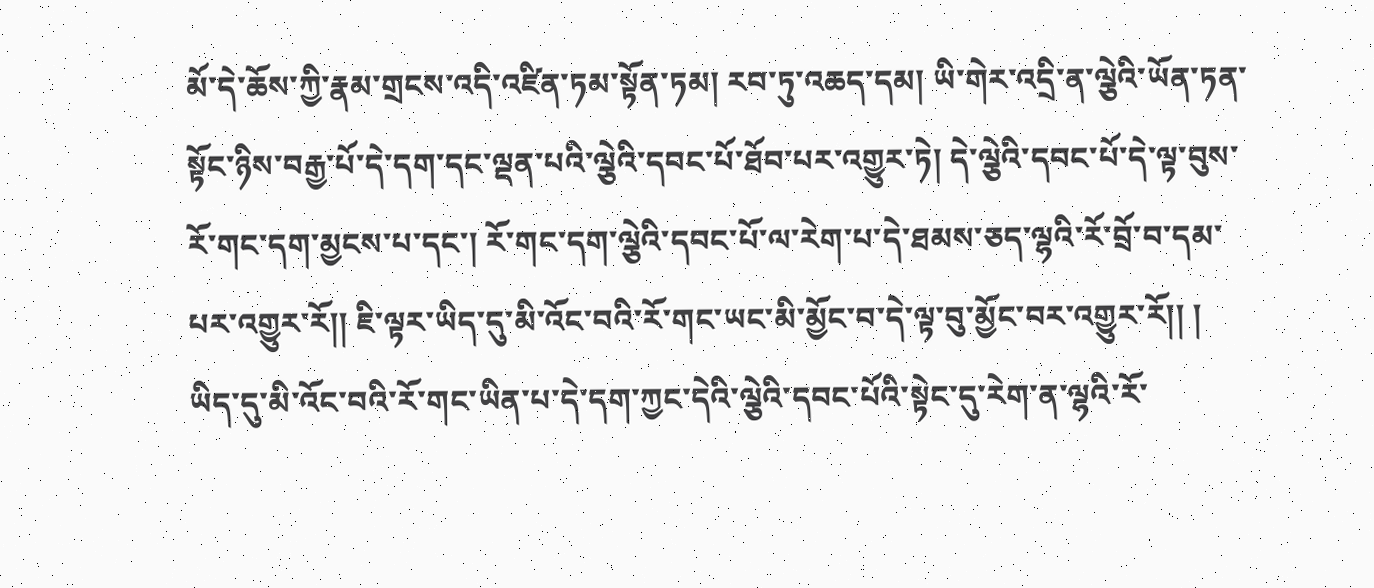མོ་དེ་ཆོས་ཀྱི་རྣམ་གྲངས་འདི་འཛིན་ཏམ་སྟོན་ཏམ། རབ་ཏུ་འཆད་དམ། ཡི་གེར་འདྲི་ན་ལྕེའི་ཡོན་ཏན་སྟོང་ཉིས་བརྒྱ་པོ་དེ་དག་དང་ལྡན་པའི་ལྕེའི་དབང་པོ་ཐོབ་པར་འགྱུར་ཏེ། དེ་ལྕེའི་དབང་པོ་དེ་ལྟ་བུས་རོ་གང་དག་མྱངས་པ་དང་། རོ་གང་དག་ལྕེའི་དབང་པོ་ལ་རེག་པ་དེ་ཐམས་ཅད་ལྷའི་རོ་བྲོ་བ་དམ་པར་འགྱུར་རོ།། ཇི་ལྟར་ཡིད་དུ་མི་འོང་བའི་རོ་གང་ཡང་མི་མྱོང་བ་དེ་ལྟ་བུ་མྱོང་བར་འགྱུར་རོ།། ། ཡིད་དུ་མི་འོང་བའི་རོ་གང་ཡིན་པ་དེ་དག་ཀྱང་དེའི་ལྕེའི་དབང་པོའི་སྟེང་དུ་རེག་ན་ལྷའི་རོ་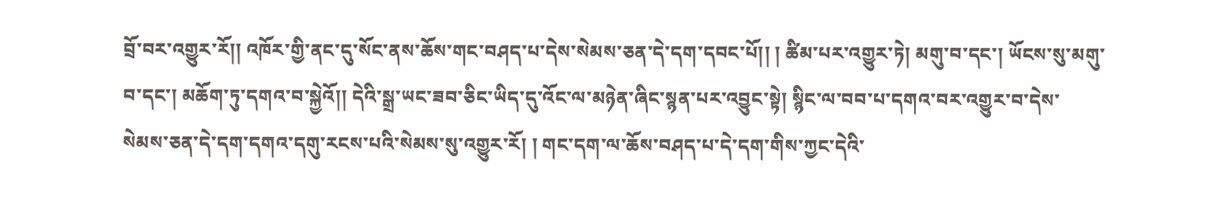བྲོ་བར་འགྱུར་རོ།། འཁོར་གྱི་ནང་དུ་སོང་ནས་ཆོས་གང་བཤད་པ་དེས་སེམས་ཅན་དེ་དག་དབང་པོ།། ། ཚིམ་པར་འགྱུར་ཏེ། མགུ་བ་དང་། ཡོངས་སུ་མགུ་བ་དང་། མཆོག་ཏུ་དགའ་བ་སྐྱེའོ།། དེའི་སྒྲ་ཡང་ཟབ་ཅིང་ཡིད་དུ་འོང་ལ་མཉེན་ཞིང་སྙན་པར་འབྱུང་སྟེ། སྙིང་ལ་བབ་པ་དགའ་བར་འགྱུར་བ་དེས་སེམས་ཅན་དེ་དག་དགའ་དགུ་རངས་པའི་སེམས་སུ་འགྱུར་རོ། ། གང་དག་ལ་ཆོས་བཤད་པ་དེ་དག་གིས་ཀྱང་དེའི་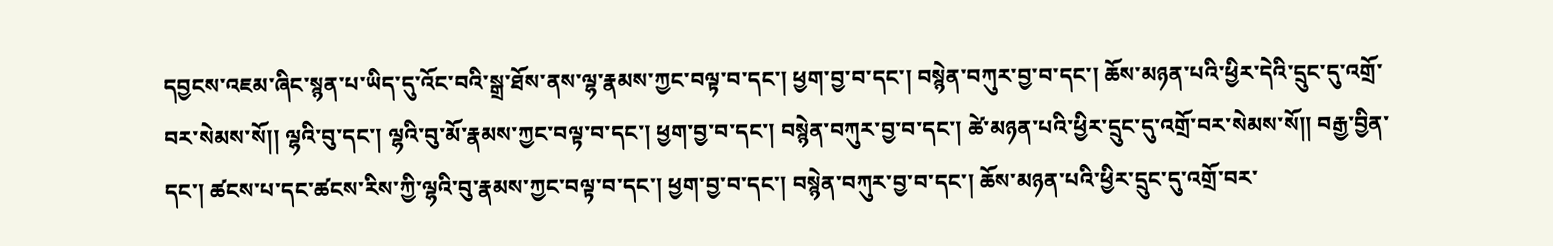དབྱངས་འཇམ་ཞིང་སྙན་པ་ཡིད་དུ་འོང་བའི་སྒྲ་ཐོས་ནས་ལྷ་རྣམས་ཀྱང་བལྟ་བ་དང་། ཕྱག་བྱ་བ་དང་། བསྙེན་བཀུར་བྱ་བ་དང་། ཆོས་མཉན་པའི་ཕྱིར་དེའི་དྲུང་དུ་འགྲོ་བར་སེམས་སོ།། ལྷའི་བུ་དང་། ལྷའི་བུ་མོ་རྣམས་ཀྱང་བལྟ་བ་དང་། ཕྱག་བྱ་བ་དང་། བསྙེན་བཀུར་བྱ་བ་དང་། ཚེ་མཉན་པའི་ཕྱིར་དྲུང་དུ་འགྲོ་བར་སེམས་སོ།། བརྒྱ་བྱིན་དང་། ཚངས་པ་དང་ཚངས་རིས་ཀྱི་ལྷའི་བུ་རྣམས་ཀྱང་བལྟ་བ་དང་། ཕྱག་བྱ་བ་དང་། བསྙེན་བཀུར་བྱ་བ་དང་། ཆོས་མཉན་པའི་ཕྱིར་དྲུང་དུ་འགྲོ་བར་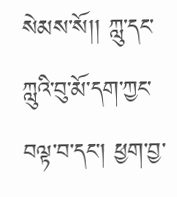སེམས་སོ།། ཀླུ་དང་ཀླུའི་བུ་མོ་དག་ཀྱང་བལྟ་བ་དང་། ཕྱག་བྱ་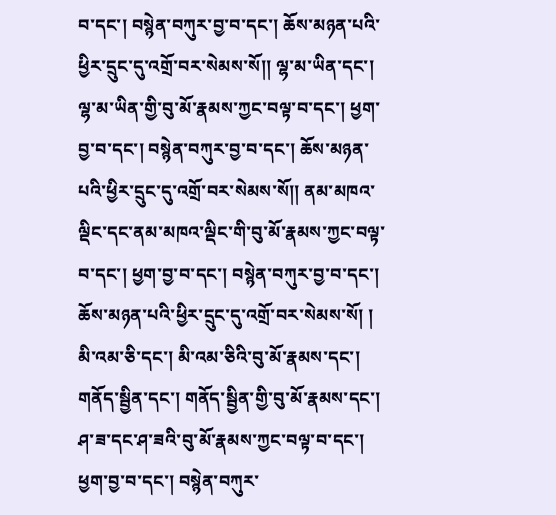བ་དང་། བསྙེན་བཀུར་བྱ་བ་དང་། ཆོས་མཉན་པའི་ཕྱིར་དྲུང་དུ་འགྲོ་བར་སེམས་སོ།། ལྷ་མ་ཡིན་དང་། ལྷ་མ་ཡིན་གྱི་བུ་མོ་རྣམས་ཀྱང་བལྟ་བ་དང་། ཕྱག་བྱ་བ་དང་། བསྙེན་བཀུར་བྱ་བ་དང་། ཆོས་མཉན་པའི་ཕྱིར་དྲུང་དུ་འགྲོ་བར་སེམས་སོ།། ནམ་མཁའ་ལྡིང་དང་ནམ་མཁའ་ལྡིང་གི་བུ་མོ་རྣམས་ཀྱང་བལྟ་བ་དང་། ཕྱག་བྱ་བ་དང་། བསྙེན་བཀུར་བྱ་བ་དང་། ཆོས་མཉན་པའི་ཕྱིར་དྲུང་དུ་འགྲོ་བར་སེམས་སོ། ། མི་འམ་ཅི་དང་། མི་འམ་ཅིའི་བུ་མོ་རྣམས་དང་། གནོད་སྦྱིན་དང་། གནོད་སྦྱིན་གྱི་བུ་མོ་རྣམས་དང་། ཤ་ཟ་དང་ཤ་ཟའི་བུ་མོ་རྣམས་ཀྱང་བལྟ་བ་དང་། ཕྱག་བྱ་བ་དང་། བསྙེན་བཀུར་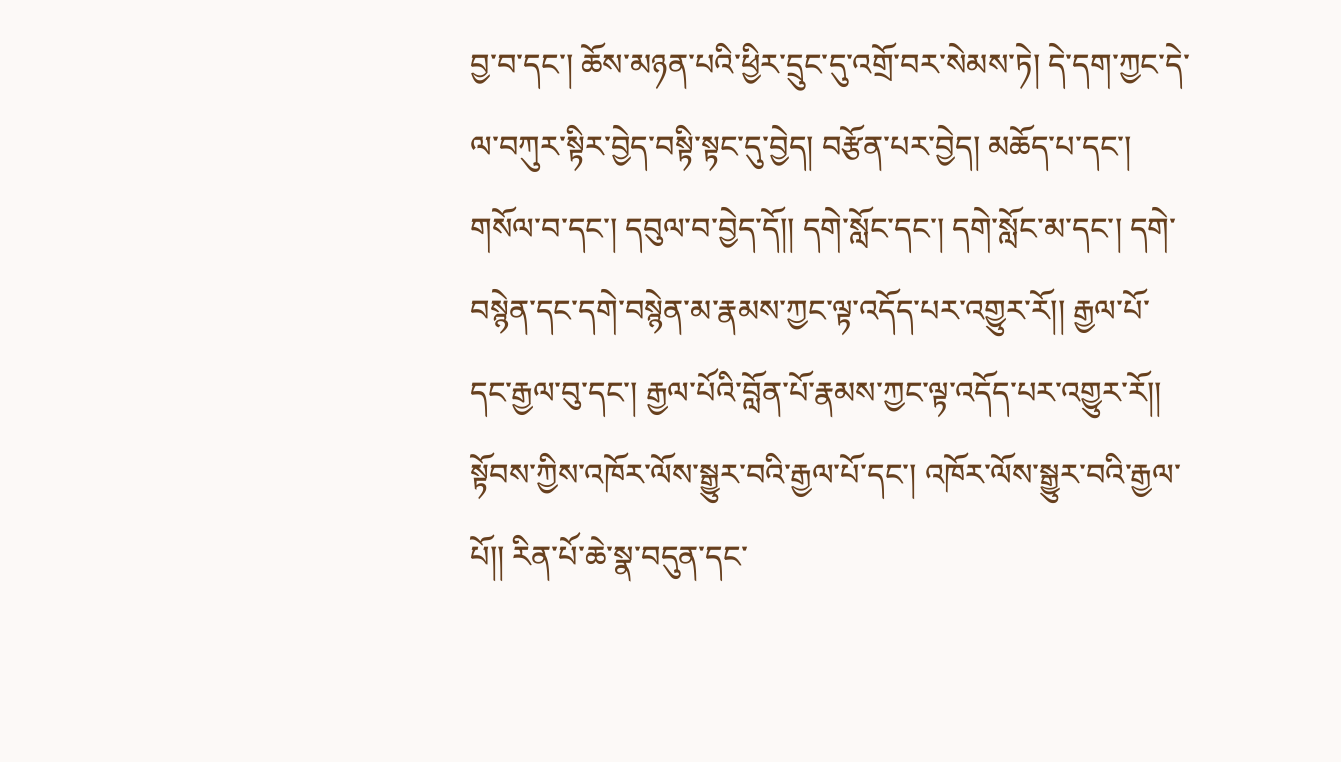བྱ་བ་དང་། ཆོས་མཉན་པའི་ཕྱིར་དྲུང་དུ་འགྲོ་བར་སེམས་ཏེ། དེ་དག་ཀྱང་དེ་ལ་བཀུར་སྟིར་བྱེད་བསྟི་སྟང་དུ་བྱེད། བརྩོན་པར་བྱེད། མཆོད་པ་དང་། གསོལ་བ་དང་། དབུལ་བ་བྱེད་དོ།། དགེ་སློང་དང་། དགེ་སློང་མ་དང་། དགེ་བསྙེན་དང་དགེ་བསྙེན་མ་རྣམས་ཀྱང་ལྟ་འདོད་པར་འགྱུར་རོ།། རྒྱལ་པོ་དང་རྒྱལ་བུ་དང་། རྒྱལ་པོའི་བློན་པོ་རྣམས་ཀྱང་ལྟ་འདོད་པར་འགྱུར་རོ།། སྟོབས་ཀྱིས་འཁོར་ལོས་སྒྱུར་བའི་རྒྱལ་པོ་དང་། འཁོར་ལོས་སྒྱུར་བའི་རྒྱལ་པོ།། རིན་པོ་ཆེ་སྣ་བདུན་དང་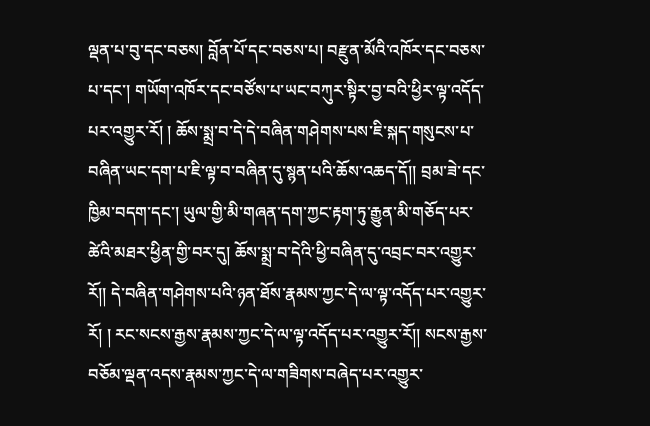ལྡན་པ་བུ་དང་བཅས། བློན་པོ་དང་བཅས་པ། བརྫུན་མོའི་འཁོར་དང་བཅས་པ་དང་། གཡོག་འཁོར་དང་བཙོས་པ་ཡང་བཀུར་སྟིར་བྱ་བའི་ཕྱིར་ལྟ་འདོད་པར་འགྱུར་རོ། ། ཆོས་སྨྲ་བ་དེ་དེ་བཞིན་གཤེགས་པས་ཇི་སྐད་གསུངས་པ་བཞིན་ཡང་དག་པ་ཇི་ལྟ་བ་བཞིན་དུ་སྙན་པའི་ཆོས་འཆད་དོ།། བྲམ་ཟེ་དང་ཁྱིམ་བདག་དང་། ཡུལ་གྱི་མི་གཞན་དག་ཀྱང་རྟག་ཏུ་རྒྱུན་མི་གཅོད་པར་ཚེའི་མཐར་ཕྱིན་གྱི་བར་དུ། ཆོས་སྨྲ་བ་དེའི་ཕྱི་བཞིན་དུ་འབྲང་བར་འགྱུར་རོ།། དེ་བཞིན་གཤེགས་པའི་ཉན་ཐོས་རྣམས་ཀྱང་དེ་ལ་ལྟ་འདོད་པར་འགྱུར་རོ། ། རང་སངས་རྒྱས་རྣམས་ཀྱང་དེ་ལ་ལྟ་འདོད་པར་འགྱུར་རོ།། སངས་རྒྱས་བཅོམ་ལྡན་འདས་རྣམས་ཀྱང་དེ་ལ་གཟིགས་བཞེད་པར་འགྱུར་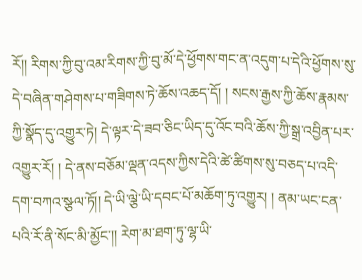རོ།། རིགས་ཀྱི་བུ་འམ་རིགས་ཀྱི་བུ་མོ་དེ་ཕྱོགས་གང་ན་འདུག་པ་དེའི་ཕྱོགས་སུ་དེ་བཞིན་གཤེགས་པ་གཟིགས་ཏེ་ཆོས་འཆད་དོ། ། སངས་རྒྱས་ཀྱི་ཆོས་རྣམས་ཀྱི་སྣོད་དུ་འགྱུར་ཏེ། དེ་ལྟར་དེ་ཟབ་ཅིང་ཡིད་དུ་འོང་བའི་ཆོས་ཀྱི་སྒྲ་འབྱིན་པར་འགྱུར་རོ། ། དེ་ནས་བཅོམ་ལྡན་འདས་ཀྱིས་དེའི་ཚེ་ཚིགས་སུ་བཅད་པ་འདི་དག་བཀའ་སྩལ་ཏོ།། དེ་ཡི་ལྕེ་ཡི་དབང་པོ་མཆོག་ཏུ་འགྱུར། ། ནམ་ཡང་ངན་པའི་རོ་ནི་སོང་མི་མྱོང་།། རེག་མ་ཐག་ཏུ་ལྷ་ཡི་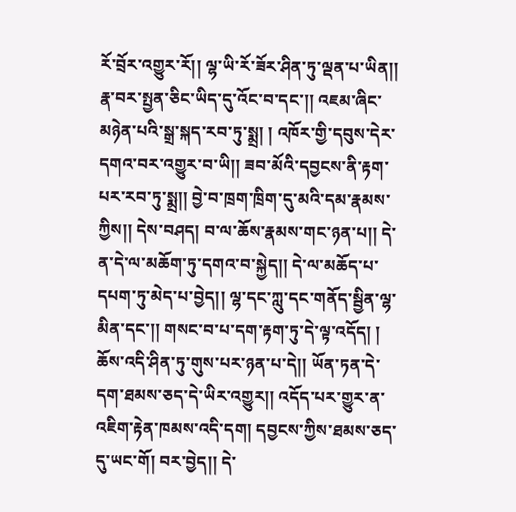རོ་བྲོར་འགྱུར་རོ།། ལྷ་ཡི་རོ་ཟོར་ཤིན་ཏུ་ལྡན་པ་ཡིན།། རྣ་བར་སྤྱན་ཅིང་ཡིད་དུ་འོང་བ་དང་།། འཇམ་ཞིང་མཉེན་པའི་སྒྲ་སྐད་རབ་ཏུ་སྨྲ། ། འཁོར་གྱི་དབུས་དེར་དགའ་བར་འགྱུར་བ་ཡི།། ཟབ་མོའི་དབྱངས་ནི་རྟག་པར་རབ་ཏུ་སྨྲ།། བྱེ་བ་ཁྲག་ཁྲིག་དུ་མའི་དམ་རྣམས་ཀྱིས།། དེས་བཤད། བ་ལ་ཆོས་རྣམས་གང་ཉན་པ།། དེ་ན་དེ་ལ་མཆོག་ཏུ་དགའ་བ་སྐྱེད།། དེ་ལ་མཆོད་པ་དཔག་ཏུ་མེད་པ་བྱེད།། ལྷ་དང་ཀླུ་དང་གནོད་སྦྱིན་ལྷ་མིན་དང་།། གསང་བ་པ་དག་རྟག་ཏུ་དེ་ལྟ་འདོད། ། ཆོས་འདི་ཤིན་ཏུ་གུས་པར་ཉན་པ་དེ།། ཡོན་ཏན་དེ་དག་ཐམས་ཅད་དེ་ཡིར་འགྱུར།། འདོད་པར་གྱུར་ན་འཇིག་རྟེན་ཁམས་འདི་དག། དབྱངས་ཀྱིས་ཐམས་ཅད་དུ་ཡང་གོ། བར་བྱེད།། དེ་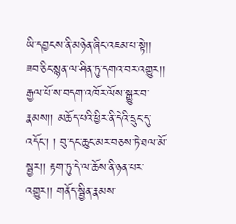ཡི་དབྱངས་ནི་མཉེན་ཞིང་འཇམ་པ་སྟེ།། ཟབ་ཅིང་སྙན་ལ་ཤིན་ཏུ་དགའ་བར་འགྱུར།། རྒྱལ་པོ་ས་བདག་འཁོར་ལོས་སྒྱུར་བ་རྣམས།། མཆོད་པའི་ཕྱིར་ནི་དེའི་དྲུང་དུ་འདོང་། ། བུ་དང་ཆུང་མར་བཅས་ཏེ་ཐལ་མོ་སྦྱར།། རྟག་ཏུ་དེ་ལ་ཆོས་ནི་ཉན་པར་འགྱུར།། གནོད་སྦྱིན་རྣམས་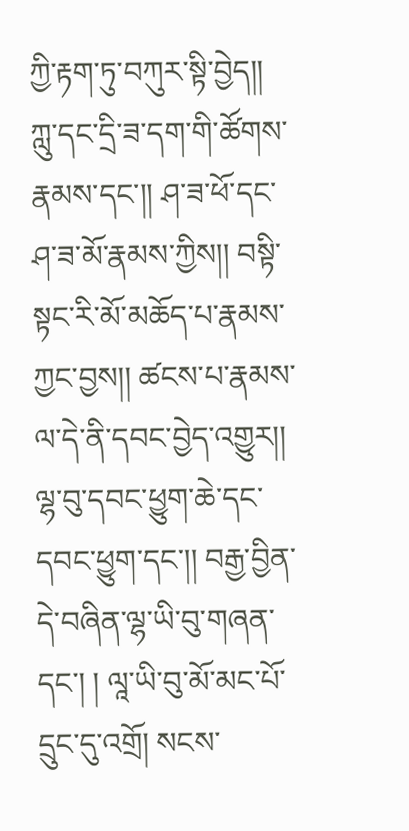ཀྱི་རྟག་ཏུ་བཀུར་སྟི་བྱེད།། ཀླུ་དང་དྲི་ཟ་དག་གི་ཚོགས་རྣམས་དང་།། ཤ་ཟ་ཕོ་དང་ཤ་ཟ་མོ་རྣམས་ཀྱིས།། བསྟི་སྟང་རི་མོ་མཆོད་པ་རྣམས་ཀྱང་བྱས།། ཚངས་པ་རྣམས་ལ་དེ་ནི་དབང་བྱེད་འགྱུར།། ལྷ་བུ་དབང་ཕྱུག་ཆེ་དང་དབང་ཕྱུག་དང་།། བརྒྱ་བྱིན་དེ་བཞིན་ལྷ་ཡི་བུ་གཞན་དང་། ། ལཱ་ཡི་བུ་མོ་མང་པོ་དྲུང་དུ་འགྲོ། སངས་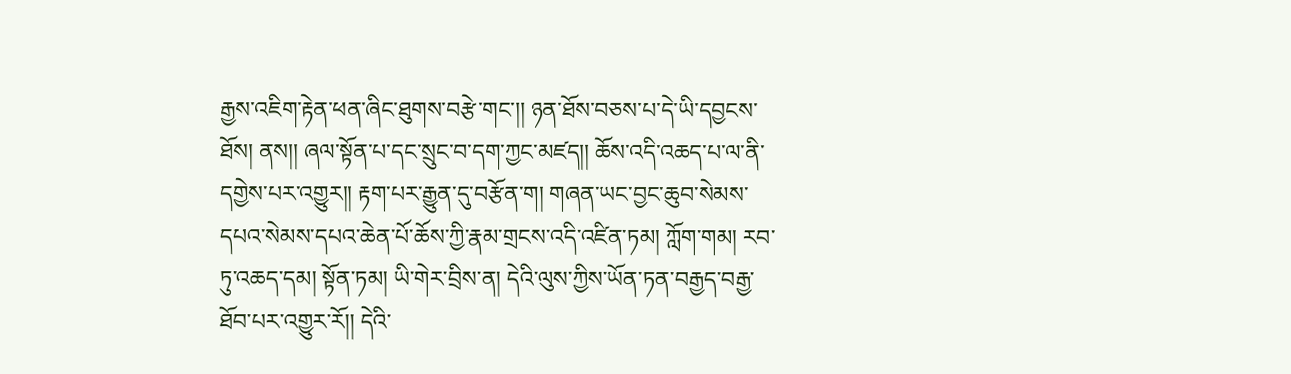རྒྱས་འཇིག་རྟེན་ཕན་ཞིང་ཐུགས་བརྩེ་གང་།། ཉན་ཐོས་བཅས་པ་དེ་ཡི་དབྱངས་ཐོས། ནས།། ཞལ་སྟོན་པ་དང་སྲུང་བ་དག་ཀྱང་མཛད།། ཆོས་འདི་འཆད་པ་ལ་ནི་དགྱེས་པར་འགྱུར།། རྟག་པར་རྒྱུན་དུ་བརྩོན་ག། གཞན་ཡང་བྱང་ཆུབ་སེམས་དཔའ་སེམས་དཔའ་ཆེན་པོ་ཆོས་ཀྱི་རྣམ་གྲངས་འདི་འཛིན་ཏམ། ཀློག་གམ། རབ་ཏུ་འཆད་དམ། སྟོན་ཏམ། ཡི་གེར་བྲིས་ན། དེའི་ལུས་ཀྱིས་ཡོན་ཏན་བརྒྱད་བརྒྱ་ཐོབ་པར་འགྱུར་རོ།། དེའི་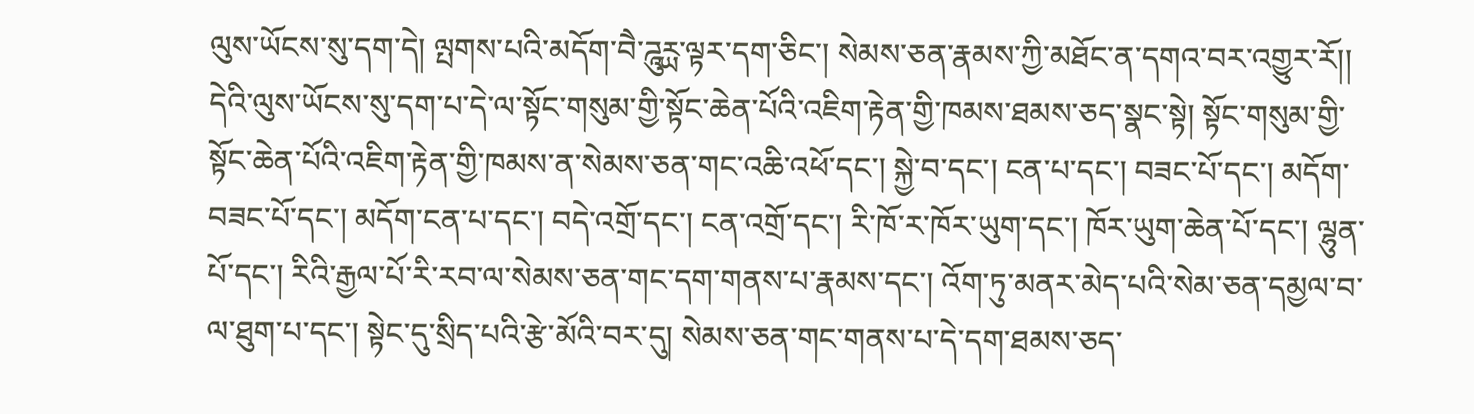ལུས་ཡོངས་སུ་དག་དེ། ལྤགས་པའི་མདོག་བཻ་ཌཱུཪྻ་ལྟར་དག་ཅིང་། སེམས་ཅན་རྣམས་ཀྱི་མཐོང་ན་དགའ་བར་འགྱུར་རོ།། དེའི་ལུས་ཡོངས་སུ་དག་པ་དེ་ལ་སྟོང་གསུམ་གྱི་སྟོང་ཆེན་པོའི་འཇིག་རྟེན་གྱི་ཁམས་ཐམས་ཅད་སྣང་སྟེ། སྟོང་གསུམ་གྱི་སྟོང་ཆེན་པོའི་འཇིག་རྟེན་གྱི་ཁམས་ན་སེམས་ཅན་གང་འཆི་འཕོ་དང་། སྐྱེ་བ་དང་། ངན་པ་དང་། བཟང་པོ་དང་། མདོག་བཟང་པོ་དང་། མདོག་ངན་པ་དང་། བདེ་འགྲོ་དང་། ངན་འགྲོ་དང་། རི་ཁོ་ར་ཁོར་ཡུག་དང་། ཁོར་ཡུག་ཆེན་པོ་དང་། ལྷུན་པོ་དང་། རིའི་རྒྱལ་པོ་རི་རབ་ལ་སེམས་ཅན་གང་དག་གནས་པ་རྣམས་དང་། འོག་ཏུ་མནར་མེད་པའི་སེམ་ཅན་དམྱལ་བ་ལ་ཐུག་པ་དང་། སྟེང་དུ་སྲིད་པའི་རྩེ་མོའི་བར་དུ། སེམས་ཅན་གང་གནས་པ་དེ་དག་ཐམས་ཅད་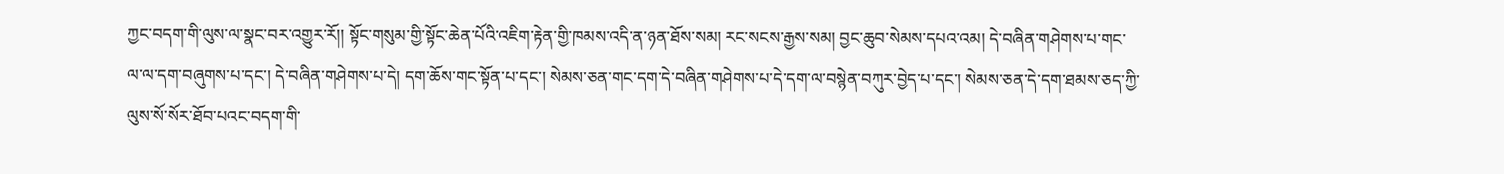ཀྱང་བདག་གི་ལུས་ལ་སྣང་བར་འགྱུར་རོ།། སྟོང་གསུམ་གྱི་སྟོང་ཆེན་པོའི་འཇིག་རྟེན་གྱི་ཁམས་འདི་ན་ཉན་ཐོས་སམ། རང་སངས་རྒྱས་སམ། བྱང་ཆུབ་སེམས་དཔའ་འམ། དེ་བཞིན་གཤེགས་པ་གང་ལ་ལ་དག་བཞུགས་པ་དང་། དེ་བཞིན་གཤེགས་པ་དེ། དག་ཆོས་གང་སྟོན་པ་དང་། སེམས་ཅན་གང་དག་དེ་བཞིན་གཤེགས་པ་དེ་དག་ལ་བསྙེན་བཀུར་བྱེད་པ་དང་། སེམས་ཅན་དེ་དག་ཐམས་ཅད་ཀྱི་ལུས་སོ་སོར་ཐོབ་པའང་བདག་གི་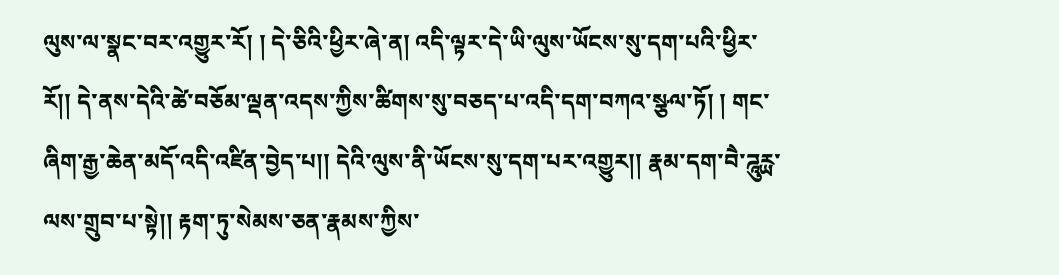ལུས་ལ་སྣང་བར་འགྱུར་རོ། ། དེ་ཅིའི་ཕྱིར་ཞེ་ན། འདི་ལྟར་དེ་ཡི་ལུས་ཡོངས་སུ་དག་པའི་ཕྱིར་རོ།། དེ་ནས་དེའི་ཚེ་བཅོམ་ལྡན་འདས་ཀྱིས་ཚིགས་སུ་བཅད་པ་འདི་དག་བཀའ་སྩལ་ཏོ། ། གང་ཞིག་རྒྱ་ཆེན་མདོ་འདི་འཛིན་བྱེད་པ།། དེའི་ལུས་ནི་ཡོངས་སུ་དག་པར་འགྱུར།། རྣམ་དག་བཻ་ཌཱུཪྻ་ལས་གྲུབ་པ་སྟེ།། རྟག་ཏུ་སེམས་ཅན་རྣམས་ཀྱིས་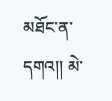མཐོང་ན་དགའ།། མེ་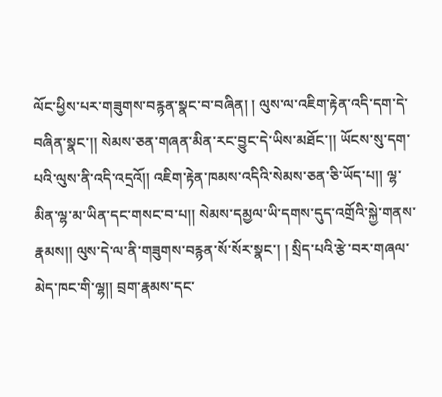ལོང་ཕྱིས་པར་གཟུགས་བརྙན་སྣང་བ་བཞིན། ། ལུས་ལ་འཇིག་རྟེན་འདི་དག་དེ་བཞིན་སྣང་།། སེམས་ཅན་གཞན་མིན་རང་བྱུང་དེ་ཡིས་མཐོང་།། ཡོངས་སུ་དག་པའི་ལུས་ནི་འདི་འདྲའོ།། འཇིག་རྟེན་ཁམས་འདིའི་སེམས་ཅན་ཅི་ཡོད་པ།། ལྷ་མིན་ལྷ་མ་ཡིན་དང་གསང་བ་པ།། སེམས་དམྱལ་ཡི་དགས་དུད་འགྲོའི་སྐྱེ་གནས་རྣམས།། ལུས་དེ་ལ་ནི་གཟུགས་བརྙན་སོ་སོར་སྣང་། ། སྲིད་པའི་རྩེ་བར་གཞལ་མེད་ཁང་གི་ལྷ།། བྲག་རྣམས་དང་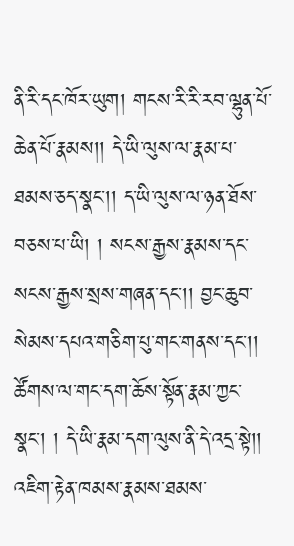ནི་རི་དང་ཁོར་ཡུག། གངས་རི་རི་རབ་ལྷུན་པོ་ཆེན་པོ་རྣམས།། དེ་ཡི་ལུས་ལ་རྣམ་པ་ཐམས་ཅད་སྣང་།། ད་ཡི་ལུས་ལ་ཉན་ཐོས་བཅས་པ་ཡི། ། སངས་རྒྱས་རྣམས་དང་སངས་རྒྱས་སྲས་གཞན་དང་།། བྱང་ཆུབ་སེམས་དཔའ་གཅིག་པུ་གང་གནས་དང་།། ཚོགས་ལ་གང་དག་ཆོས་སྟོན་རྣམ་ཀྱང་སྣང་། ། དེ་ཡི་རྣམ་དག་ལུས་ནི་དེ་འདྲ་སྟེ།། འཇིག་རྟེན་ཁམས་རྣམས་ཐམས་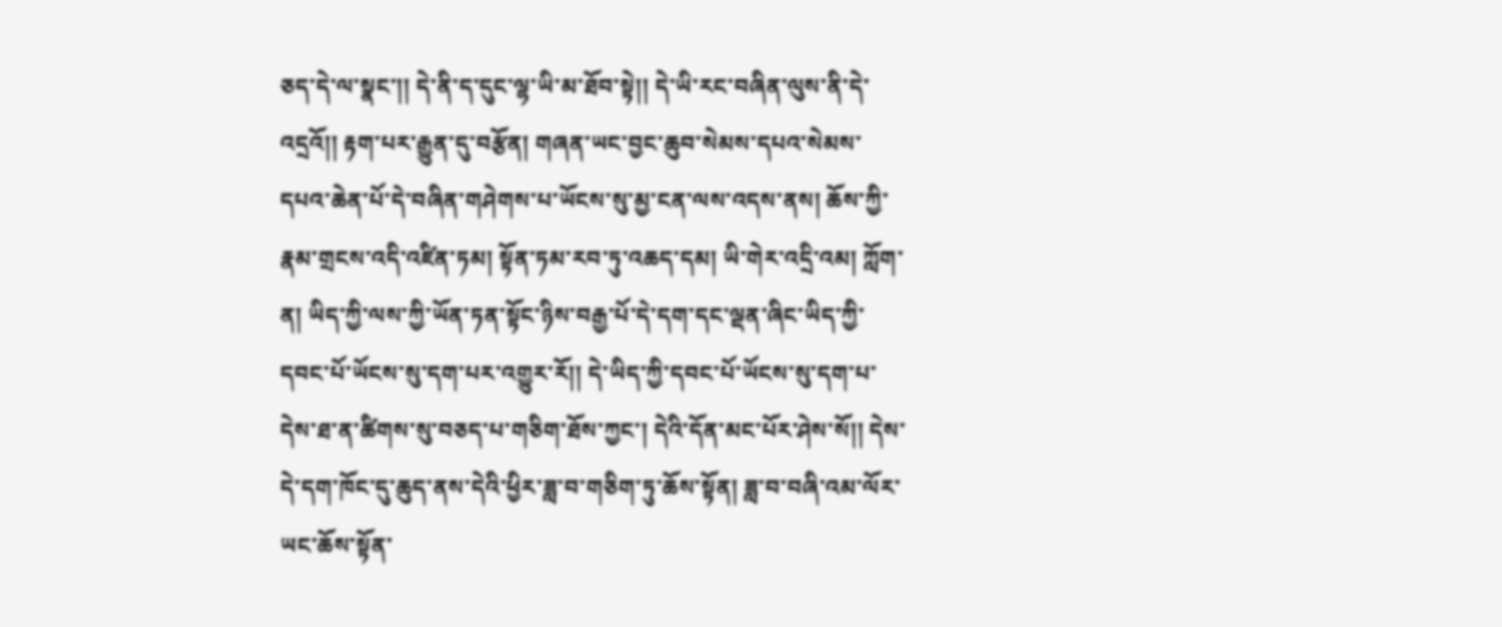ཅད་དེ་ལ་སྣང་།། དེ་ནི་ད་དུང་ལྷ་ཡི་མ་ཐོབ་སྟེ།། དེ་ཡི་རང་བཞིན་ལུས་ནི་དེ་འདྲའོ།། རྟག་པར་རྒྱུན་དུ་བརྩོན། གཞན་ཡང་བྱང་ཆུབ་སེམས་དཔའ་སེམས་དཔའ་ཆེན་པོ་དེ་བཞིན་གཤེགས་པ་ཡོངས་སུ་མྱ་ངན་ལས་འདས་ནས། ཆོས་ཀྱི་རྣམ་གྲངས་འདི་འཛིན་ཏམ། སྟོན་ཏམ་རབ་ཏུ་འཆད་དམ། ཡི་གེར་འདྲི་འམ། ཀློག་ན། ཡིད་ཀྱི་ལས་ཀྱི་ཡོན་ཏན་སྟོང་ཉིས་བརྒྱ་པོ་དེ་དག་དང་ལྡན་ཞིང་ཡིད་ཀྱི་དབང་པོ་ཡོངས་སུ་དག་པར་འགྱུར་རོ།། དེ་ཡིད་ཀྱི་དབང་པོ་ཡོངས་སུ་དག་པ་དེས་ཐ་ན་ཚིགས་སུ་བཅད་པ་གཅིག་ཐོས་ཀྱང་། དེའི་དོན་མང་པོར་ཤེས་སོ།། དེས་དེ་དག་ཁོང་དུ་ཆུད་ནས་དེའི་ཕྱིར་ཟླ་བ་གཅིག་ཏུ་ཆོས་སྟོན། ཟླ་བ་བཞི་འམ་ལོར་ཡང་ཆོས་སྟོན་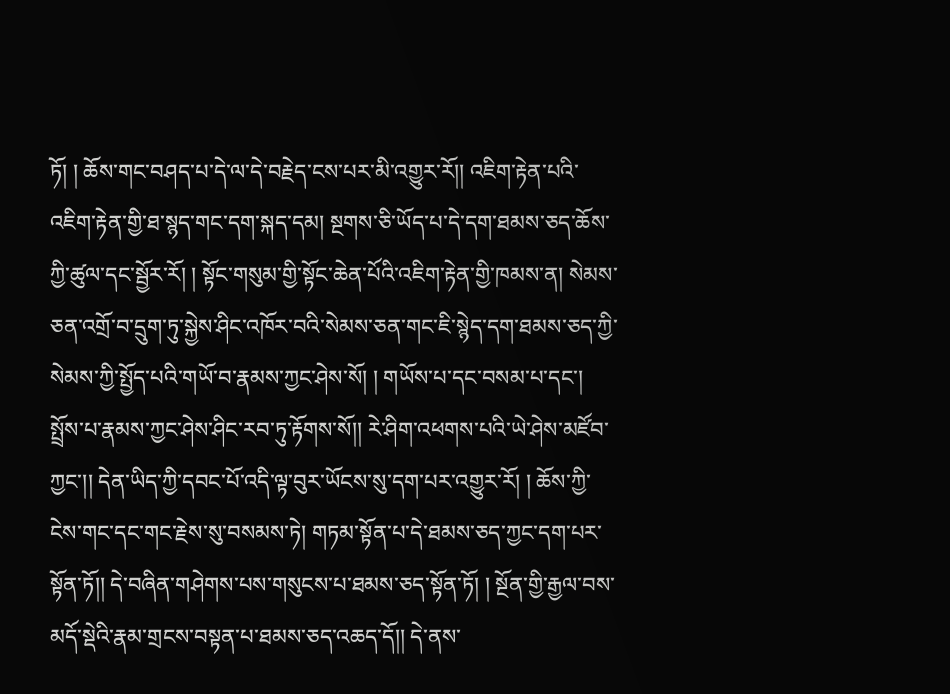ཏོ། ། ཆོས་གང་བཤད་པ་དེ་ལ་དེ་བརྗེད་ངས་པར་མི་འགྱུར་རོ།། འཇིག་རྟེན་པའི་འཇིག་རྟེན་གྱི་ཐ་སྙད་གང་དག་སྐད་དམ། སྔགས་ཅི་ཡོད་པ་དེ་དག་ཐམས་ཅད་ཆོས་ཀྱི་ཚུལ་དང་སྦྱོར་རོ། ། སྟོང་གསུམ་གྱི་སྟོང་ཆེན་པོའི་འཇིག་རྟེན་གྱི་ཁམས་ན། སེམས་ཅན་འགྲོ་བ་དྲུག་ཏུ་སྐྱེས་ཤིང་འཁོར་བའི་སེམས་ཅན་གང་ཇི་སྙེད་དག་ཐམས་ཅད་ཀྱི་སེམས་ཀྱི་སྤྱོད་པའི་གཡོ་བ་རྣམས་ཀྱང་ཤེས་སོ། ། གཡོས་པ་དང་བསམ་པ་དང་། སྤྲོས་པ་རྣམས་ཀྱང་ཤེས་ཤིང་རབ་ཏུ་རྟོགས་སོ།། རེ་ཤིག་འཕགས་པའི་ཡེ་ཤེས་མཛོབ་ཀྱང་།། དེན་ཡིད་ཀྱི་དབང་པོ་འདི་ལྟ་བུར་ཡོངས་སུ་དག་པར་འགྱུར་རོ། ། ཆོས་ཀྱི་ངེས་གང་དང་གང་རྗེས་སུ་བསམས་ཏེ། གཏམ་སྟོན་པ་དེ་ཐམས་ཅད་ཀྱང་དག་པར་སྟོན་ཏོ།། དེ་བཞིན་གཤེགས་པས་གསུངས་པ་ཐམས་ཅད་སྟོན་ཏོ། ། སྔོན་གྱི་རྒྱལ་བས་མདོ་སྡེའི་རྣམ་གྲངས་བསྟན་པ་ཐམས་ཅད་འཆད་དོ།། དེ་ནས་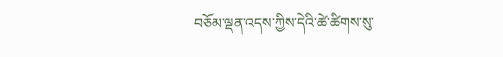བཅོམ་ལྡན་འདས་ཀྱིས་དེའི་ཚེ་ཚིགས་སུ་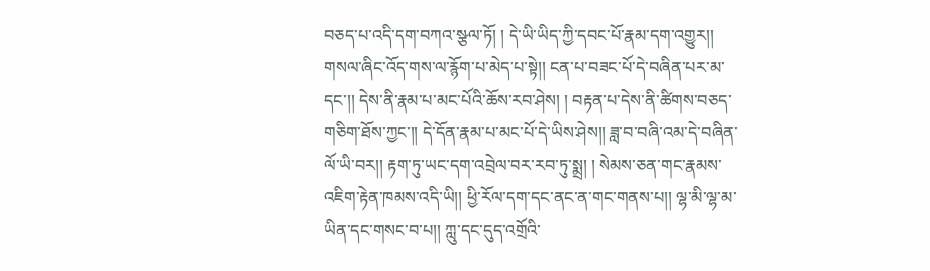བཅད་པ་འདི་དག་བཀའ་སྩལ་ཏོ། ། དེ་ཡི་ཡིད་ཀྱི་དབང་པོ་རྣམ་དག་འགྱུར།། གསལ་ཞིང་འོད་གས་ལ་རྙོག་པ་མེད་པ་སྟེ།། ངན་པ་བཟང་པོ་དེ་བཞིན་པར་མ་དང་།། དེས་ནི་རྣམ་པ་མང་པོའི་ཆོས་རབ་ཤེས། ། བརྟན་པ་དེས་ནི་ཚིགས་བཅད་གཅིག་ཐོས་ཀྱང་།། དེ་དོན་རྣམ་པ་མང་པོ་དེ་ཡིས་ཤེས།། ཟླ་བ་བཞི་འམ་དེ་བཞིན་ལོ་ཡི་བར།། རྟག་ཏུ་ཡང་དག་འབྲེལ་བར་རབ་ཏུ་སྨྲ། ། སེམས་ཅན་གང་རྣམས་འཇིག་རྟེན་ཁམས་འདི་ཡི།། ཕྱི་རོལ་དག་དང་ནང་ན་གང་གནས་པ།། ལྷ་མི་ལྷ་མ་ཡིན་དང་གསང་བ་པ།། ཀླུ་དང་དུད་འགྲོའི་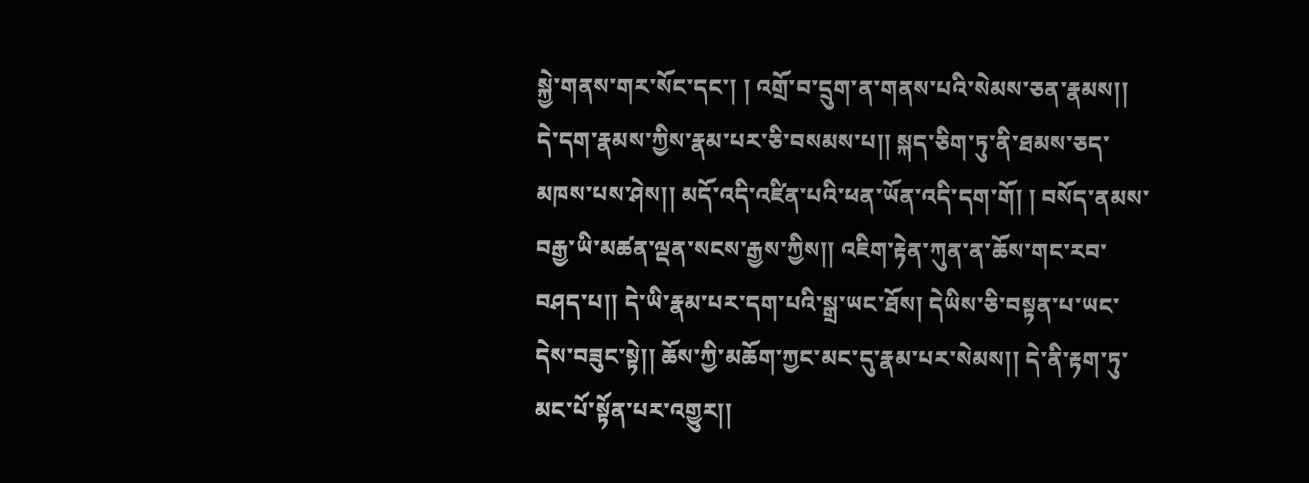སྐྱེ་གནས་གར་སོང་དང་། ། འགྲོ་བ་དྲུག་ན་གནས་པའི་སེམས་ཅན་རྣམས།། དེ་དག་རྣམས་ཀྱིས་རྣམ་པར་ཅི་བསམས་པ།། སྐད་ཅིག་ཏུ་ནི་ཐམས་ཅད་མཁས་པས་ཤེས།། མདོ་འདི་འཛིན་པའི་ཕན་ཡོན་འདི་དག་གོ། ། བསོད་ནམས་བརྒྱ་ཡི་མཚན་ལྡན་སངས་རྒྱས་ཀྱིས།། འཇིག་རྟེན་ཀུན་ན་ཆོས་གང་རབ་བཤད་པ།། དེ་ཡི་རྣམ་པར་དག་པའི་སྒྲ་ཡང་ཐོས། དེཡིས་ཅི་བསྟན་པ་ཡང་དེས་བཟུང་སྟེ།། ཆོས་ཀྱི་མཆོག་ཀྱང་མང་དུ་རྣམ་པར་སེམས།། དེ་ནི་རྟག་ཏུ་མང་པོ་སྟོན་པར་འགྱུར།།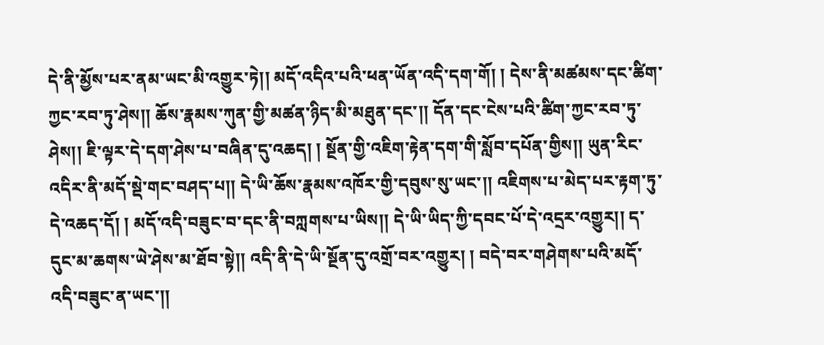དེ་ནི་མྱོས་པར་ནམ་ཡང་མི་འགྱུར་ཏེ།། མདོ་འདིའ་པའི་ཕན་ཡོན་འདི་དག་གོ། ། དེས་ནི་མཚམས་དང་ཚིག་ཀྱང་རབ་ཏུ་ཤེས།། ཆོས་རྣམས་ཀུན་གྱི་མཚན་ཉིད་མི་མཐུན་དང་།། དོན་དང་ངེས་པའི་ཚིག་ཀྱང་རབ་ཏུ་ཤེས།། ཇི་ལྟར་དེ་དག་ཤེས་པ་བཞིན་དུ་འཆད། ། སྔོན་གྱི་འཇིག་རྟེན་དག་གི་སློབ་དཔོན་གྱིས།། ཡུན་རིང་འདིར་ནི་མདོ་སྡེ་གང་བཤད་པ།། དེ་ཡི་ཆོས་རྣམས་འཁོར་གྱི་དབུས་སུ་ཡང་།། འཇིགས་པ་མེད་པར་རྟག་ཏུ་དེ་འཆད་དོ། ། མདོ་འདི་བཟུང་བ་དང་ནི་བཀླགས་པ་ཡིས།། དེ་ཡི་ཡིད་ཀྱི་དབང་པོ་དེ་འདྲར་འགྱུར།། ད་དུང་མ་ཆགས་ཡེ་ཤེས་མ་ཐོབ་སྟེ།། འདི་ནི་དེ་ཡི་སྔོན་དུ་འགྲོ་བར་འགྱུར། ། བདེ་བར་གཤེགས་པའི་མདོ་འདི་བཟུང་ན་ཡང་།།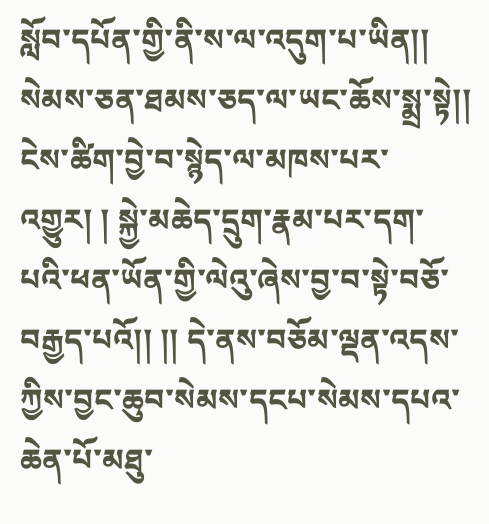སློབ་དཔོན་གྱི་ནི་ས་ལ་འདུག་པ་ཡིན།། སེམས་ཅན་ཐམས་ཅད་ལ་ཡང་ཆོས་སྨྲ་སྟེ།། ངེས་ཚིག་བྱེ་བ་སྙེད་ལ་མཁས་པར་འགྱུར། ། སྐྱེ་མཆེད་དྲུག་རྣམ་པར་དག་པའི་ཕན་ཡོན་གྱི་ལེའུ་ཞེས་བྱ་བ་སྟེ་བཅོ་བརྒྱད་པའོ།། །། དེ་ནས་བཅོམ་ལྡན་འདས་ཀྱིས་བྱང་ཆུབ་སེམས་དངཔ་སེམས་དཔའ་ཆེན་པོ་མཐུ་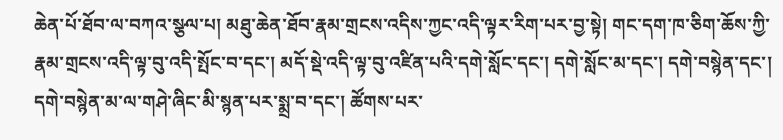ཆེན་པོ་ཐོབ་ལ་བཀའ་སྩལ་པ། མཐུ་ཆེན་ཐོབ་རྣམ་གྲངས་འདིས་ཀྱང་འདི་ལྟར་རིག་པར་བྱ་སྟེ། གང་དག་ཁ་ཅིག་ཆོས་ཀྱི་རྣམ་གྲངས་འདི་ལྟ་བུ་འདི་སྤོང་བ་དང་། མདོ་སྡེ་འདི་ལྟ་བུ་འཛིན་པའི་དགེ་སློང་དང་། དགེ་སློང་མ་དང་། དགེ་བསྙེན་དང་། དགེ་བསྙེན་མ་ལ་གཤེ་ཞིང་མི་སྙན་པར་སྨྲ་བ་དང་། ཚོགས་པར་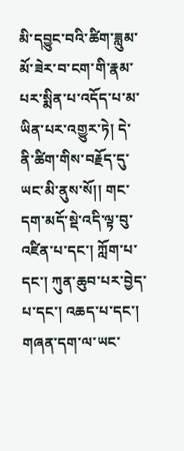མི་དབྱུང་བའི་ཚིག་ཟླུམ་མོ་ཟེར་བ་ངག་གི་རྣམ་པར་སྨིན་པ་འདོད་པ་མ་ཡིན་པར་འགྱུར་ཏེ། དེ་ནི་ཚིག་གིས་བརྗོད་དུ་ཡང་མི་ནུས་སོ།། གང་དག་མདོ་སྡེ་འདི་ལྟ་བུ་འཛིན་པ་དང་། ཀློག་པ་དང་། ཀུན་ཆུབ་པར་བྱེད་པ་དང་། འཆད་པ་དང་། གཞན་དག་ལ་ཡང་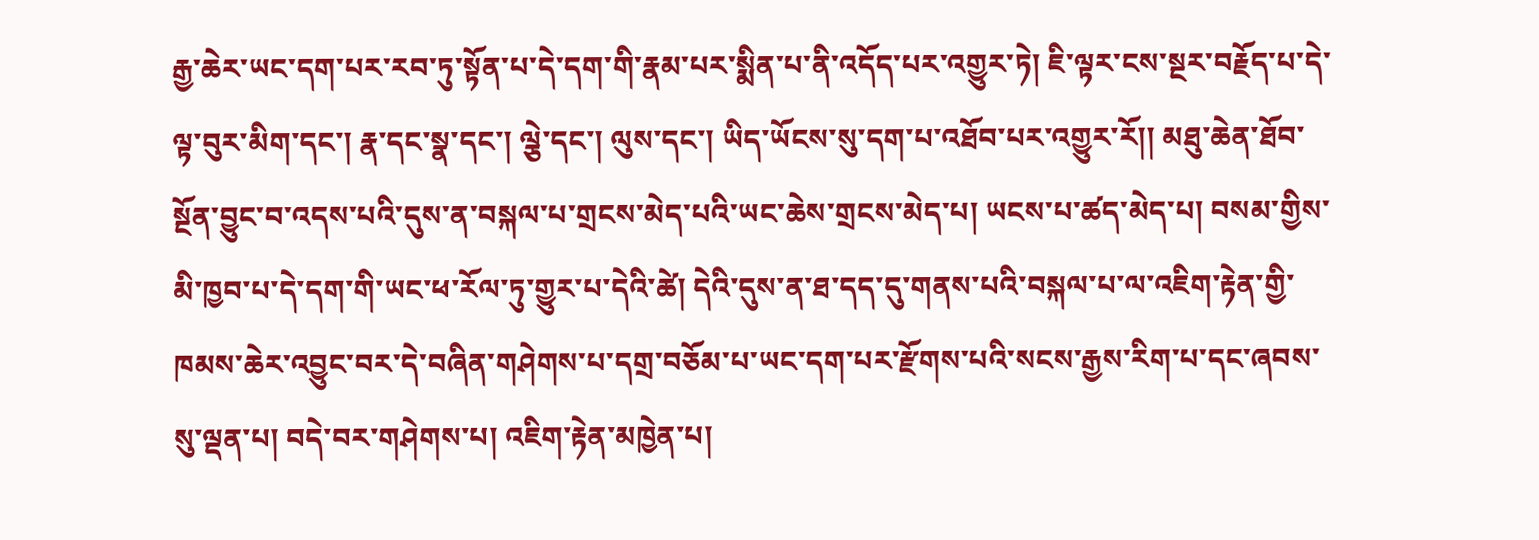རྒྱ་ཆེར་ཡང་དག་པར་རབ་ཏུ་སྟོན་པ་དེ་དག་གི་རྣམ་པར་སྨིན་པ་ནི་འདོད་པར་འགྱུར་ཏེ། ཇི་ལྟར་ངས་སྔར་བརྗོད་པ་དེ་ལྟ་བུར་མིག་དང་། རྣ་དང་སྣ་དང་། ལྕེ་དང་། ལུས་དང་། ཡིད་ཡོངས་སུ་དག་པ་འཐོབ་པར་འགྱུར་རོ།། མཐུ་ཆེན་ཐོབ་སྔོན་བྱུང་བ་འདས་པའི་དུས་ན་བསྐལ་པ་གྲངས་མེད་པའི་ཡང་ཆེས་གྲངས་མེད་པ། ཡངས་པ་ཚད་མེད་པ། བསམ་གྱིས་མི་ཁྱབ་པ་དེ་དག་གི་ཡང་ཕ་རོལ་ཏུ་གྱུར་པ་དེའི་ཚེ། དེའི་དུས་ན་ཐ་དད་དུ་གནས་པའི་བསྐལ་པ་ལ་འཇིག་རྟེན་གྱི་ཁམས་ཆེར་འབྱུང་བར་དེ་བཞིན་གཤེགས་པ་དགྲ་བཅོམ་པ་ཡང་དག་པར་རྫོགས་པའི་སངས་རྒྱས་རིག་པ་དང་ཞབས་སུ་ལྡན་པ། བདེ་བར་གཤེགས་པ། འཇིག་རྟེན་མཁྱེན་པ།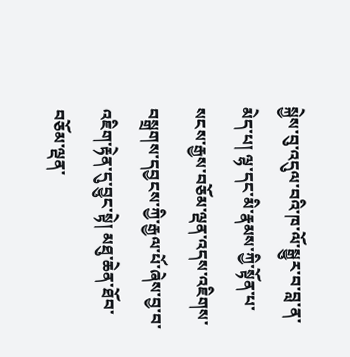སྐྱེས་བུ་འདུལ་བའི་ཁ་ལོ་སྒྱུར་བ་བླ་ན་མེད་པ། ལྷ་དང་མི་རྣམས་ཀྱི་སྟོན་པ་སངས་རྒྱས་བཅོམ་ལྡན་འདས་འཇིགས་བསྒྲགས་དབྱངས་ཀྱི་རྒྱལ་པོ་ཞེས་བྱ་བ་འཇིག་རྟེན་དུ་བྱུང་སྟེ། མཐུ་ཆེན་ཐོབ་བཅོམ་ལྡན་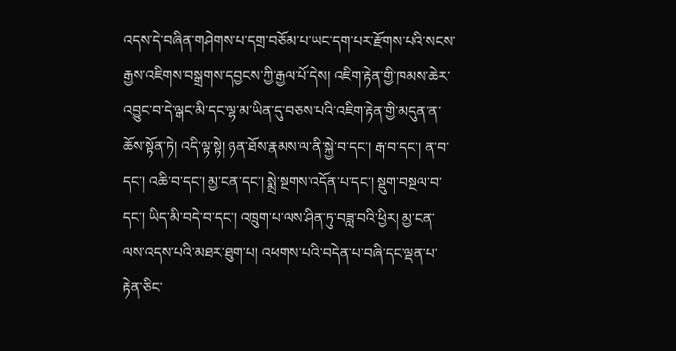འདས་དེ་བཞིན་གཤེགས་པ་དགྲ་བཅོམ་པ་ཡང་དག་པར་རྫོགས་པའི་སངས་རྒྱས་འཇིགས་བསྒྲགས་དབྱངས་ཀྱི་རྒྱལ་པོ་དེས། འཇིག་རྟེན་གྱི་ཁམས་ཆེར་འབྱུང་བ་དེ་ལྒང་མི་དང་ལྷ་མ་ཡིན་དུ་བཅས་པའི་འཇིག་རྟེན་གྱི་མདུན་ན་ཆོས་སྟོན་ཏེ། འདི་ལྟ་སྟེ། ཉན་ཐོས་རྣམས་ལ་ནི་སྐྱེ་བ་དང་། རྒ་བ་དང་། ན་བ་དང་། འཆི་བ་དང་། མྱ་ངན་དང་། སྨྲེ་སྔགས་འདོན་པ་དང་། སྡུག་བསྔལ་བ་དང་། ཡིད་མི་བདེ་བ་དང་། འཁྲུག་པ་ལས་ཤིན་ཏུ་བཟླ་བའི་ཕྱིར། མྱ་ངན་ལས་འདས་པའི་མཐར་ཐུག་པ། འཕགས་པའི་བདེན་པ་བཞི་དང་ལྡན་པ་རྟེན་ཅིང་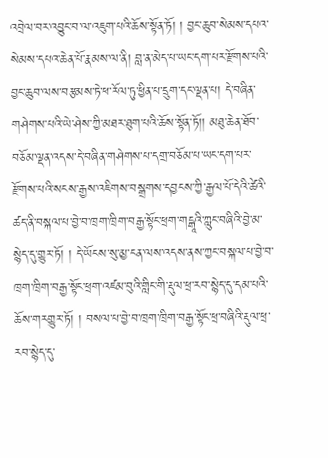འབྲེལ་བར་འབྱུང་བ་ལ་འཇུག་པའི་ཆོས་སྟོན་ཏོ། ། བྱང་ཆུབ་སེམས་དཔའ་སེམས་དཔའ་ཆེན་པོ་རྣམས་ལ་ནི། བླ་ན་མེད་པ་ཡང་དག་པར་རྫོགས་པའི་བྱང་ཆུབ་ལས་བརྩམས་ཏེ་ཕ་རོལ་ཏུ་ཕྱིན་པ་དྲུག་དང་ལྡན་པ། དེ་བཞིན་གཤེགས་པའི་ཡེ་ཤེས་ཀྱི་མཐར་ཐུག་པའི་ཆོས་སྟོན་ཏོ།། མཐུ་ཆེན་ཐོབ་བཅོམ་ལྡན་འདས་དེ་བཞིན་གཤེགས་པ་དགྲ་བཅོམ་པ་ཡང་དག་པར་རྫོགས་པའི་སངས་རྒྱས་འཇིགས་བསྒྲགས་དབྱངས་ཀྱི་རྒྱལ་པོ་དེའི་ཚེའི་ཚད་ནི་བསྐལ་པ་བྱེ་བ་ཁྲག་ཁྲིག་བརྒྱ་སྟོང་ཕྲག་གངྒཱའི་ཀླུང་བཞིའི་བྱེ་མ་སྙེད་དུ་གྱུར་ཏོ། ། དེ་ཡོངས་སུ་མྱ་ངན་ལས་འདས་ནས་ཀྱང་བསྐལ་པ་བྱེ་བ་ཁྲག་ཁྲིག་བརྒྱ་སྟོང་ཕྲག་འཛམ་བུའི་གླིང་གི་རྡུལ་ཕྲ་རབ་སྙེད་དུ་དམ་པའི་ཆོས་གརགྱུར་ཏོ། ། བསལ་པ་བྱེ་བ་ཁྲག་ཁྲིག་བརྒྱ་སྟོང་ཕྲ་བཞིའི་རྡུལ་ཕྲ་རབ་སྙེད་དུ་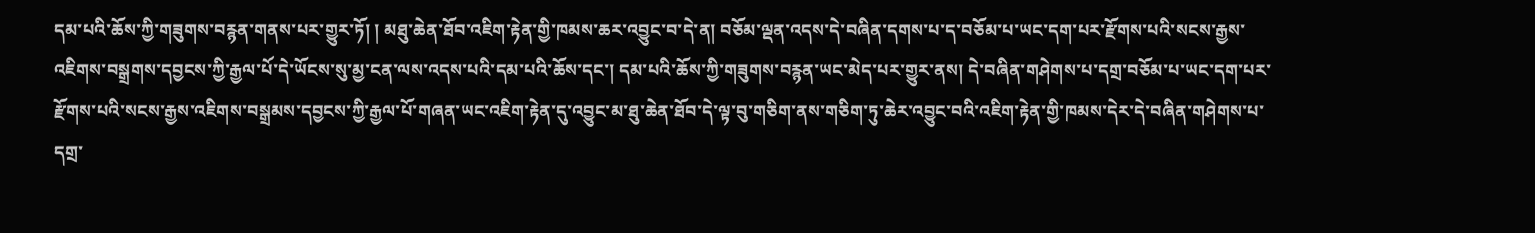དམ་པའི་ཆོས་ཀྱི་གཟུགས་བརྙན་གནས་པར་གྱུར་ཏོ། ། མཐུ་ཆེན་ཐོབ་འཇིག་རྟེན་གྱི་ཁམས་ཆར་འབྱུང་བ་དེ་ན། བཅོམ་ལྡན་འདས་དེ་བཞིན་དགས་པ་ད་བཅོམ་པ་ཡང་དག་པར་རྫོགས་པའི་སངས་རྒྱས་འཇིགས་བསྒྲགས་དབྱངས་ཀྱི་རྒྱལ་པོ་དེ་ཡོངས་སུ་མྱ་ངན་ལས་འདས་པའི་དམ་པའི་ཆོས་དང་། དམ་པའི་ཆོས་ཀྱི་གཟུགས་བརྙན་ཡང་མེད་པར་གྱུར་ནས། དེ་བཞིན་གཤེགས་པ་དགྲ་བཅོམ་པ་ཡང་དག་པར་རྫོགས་པའི་སངས་རྒྱས་འཇིགས་བསྒྲམས་དབྱངས་ཀྱི་རྒྱལ་པོ་གཞན་ཡང་འཇིག་རྟེན་དུ་འབྱུང་མ་ཐུ་ཆེན་ཐོབ་དེ་ལྟ་བུ་གཅིག་ནས་གཅིག་ཏུ་ཆེར་འབྱུང་བའི་འཇིག་རྟེན་གྱི་ཁམས་དེར་དེ་བཞིན་གཤེགས་པ་དགྲ་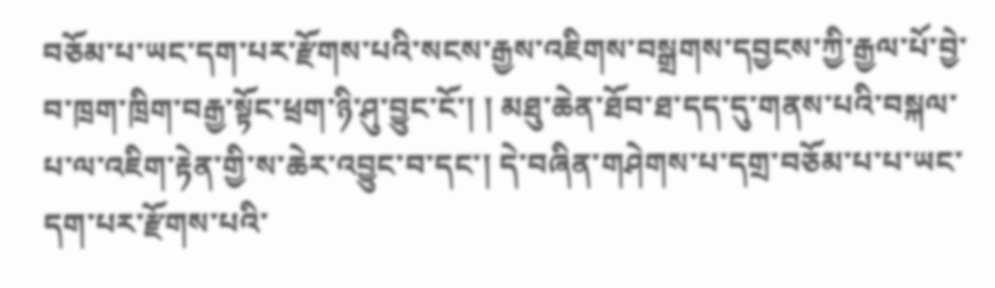བཅོམ་པ་ཡང་དག་པར་རྫོགས་པའི་སངས་རྒྱས་འཇིགས་བསྒྲགས་དབྱངས་ཀྱི་རྒྱལ་པོ་བྱེ་བ་ཁྲག་ཁྲིག་བརྒྱ་སྟོང་ཕྲག་ཉི་ཤུ་བྱུང་ངོ་། ། མཐུ་ཆེན་ཐོབ་ཐ་དད་དུ་གནས་པའི་བསྐལ་པ་ལ་འཇིག་རྟེན་གྱི་ས་ཆེར་འབྱུང་བ་དང་། དེ་བཞིན་གཤེགས་པ་དགྲ་བཅོམ་པ་པ་ཡང་དག་པར་རྫོགས་པའི་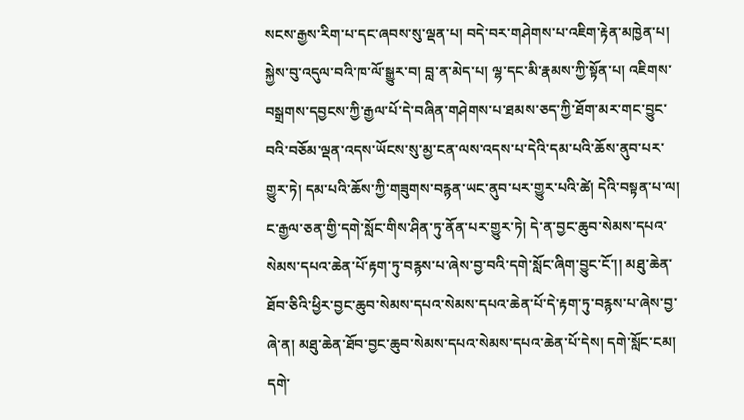སངས་རྒྱས་རིག་པ་དང་ཞབས་སུ་ལྡན་པ། བདེ་བར་གཤེགས་པ་འཇིག་རྟེན་མཁྱེན་པ། སྐྱེས་བུ་འདུལ་བའི་ཁ་ལོ་སྒྱུར་བ། བླ་ན་མེད་པ། ལྷ་དང་མི་རྣམས་ཀྱི་སྟོན་པ། འཇིགས་བསྒྲགས་དབྱངས་ཀྱི་རྒྱལ་པོ་དེ་བཞིན་གཤེགས་པ་ཐམས་ཅད་ཀྱི་ཐོག་མར་གང་བྱུང་བའི་བཅོམ་ལྡན་འདས་ཡོངས་སུ་མྱ་ངན་ལས་འདས་པ་དེའི་དམ་པའི་ཆོས་ནུབ་པར་གྱུར་ཏེ། དམ་པའི་ཆོས་ཀྱི་གཟུགས་བརྙན་ཡང་ནུབ་པར་གྱུར་པའི་ཚེ། དེའི་བསྟན་པ་ལ། ང་རྒྱལ་ཅན་གྱི་དགེ་སློང་གིས་ཤིན་ཏུ་ནོན་པར་གྱུར་ཏེ། དེ་ན་བྱང་ཆུབ་སེམས་དཔའ་སེམས་དཔའ་ཆེན་པོ་རྟག་ཏུ་བརྙས་པ་ཞེས་བྱ་བའི་དགེ་སློང་ཞིག་བྱུང་ངོ་།། མཐུ་ཆེན་ཐོབ་ཅིའི་ཕྱིར་བྱང་ཆུབ་སེམས་དཔའ་སེམས་དཔའ་ཆེན་པོ་དེ་རྟག་ཏུ་བརྙས་པ་ཞེས་བྱ་ཞེ་ན། མཐུ་ཆེན་ཐོབ་བྱང་ཆུབ་སེམས་དཔའ་སེམས་དཔའ་ཆེན་པོ་དེས། དགེ་སློང་ངམ། དགེ་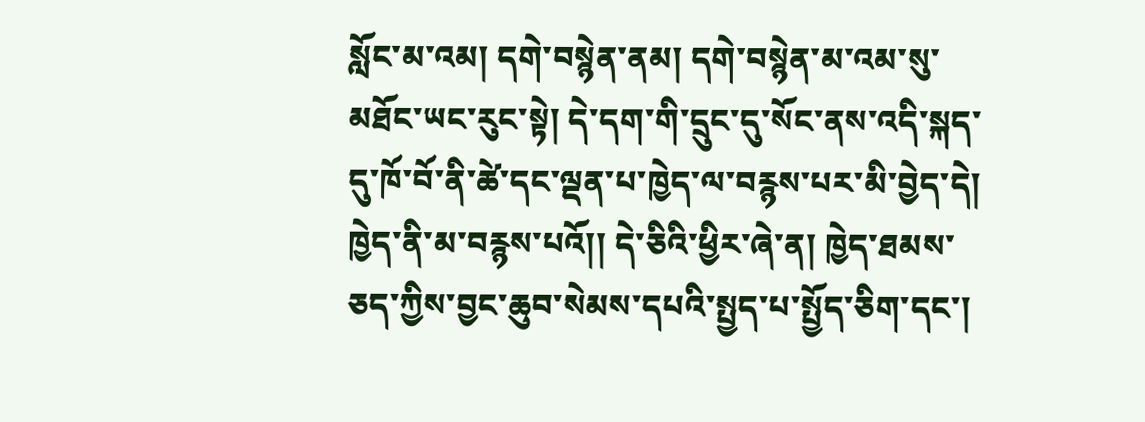སློང་མ་འམ། དགེ་བསྙེན་ནམ། དགེ་བསྙེན་མ་འམ་སུ་མཐོང་ཡང་རུང་སྟེ། དེ་དག་གི་དྲུང་དུ་སོང་ནས་འདི་སྐད་དུ་ཁོ་བོ་ནི་ཚེ་དང་ལྡན་པ་ཁྱེད་ལ་བརྙས་པར་མི་བྱེད་དེ། ཁྱེད་ནི་མ་བརྙས་པའོ།། དེ་ཅིའི་ཕྱིར་ཞེ་ན། ཁྱེད་ཐམས་ཅད་ཀྱིས་བྱང་ཆུབ་སེམས་དཔའི་སྤྱད་པ་སྤྱོད་ཅིག་དང་།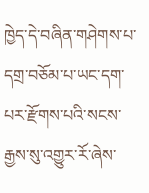ཁྱེད་དེ་བཞིན་གཤེགས་པ་དགྲ་བཅོམ་པ་ཡང་དག་པར་རྫོགས་པའི་སངས་རྒྱས་སུ་འགྱུར་རོ་ཞེས་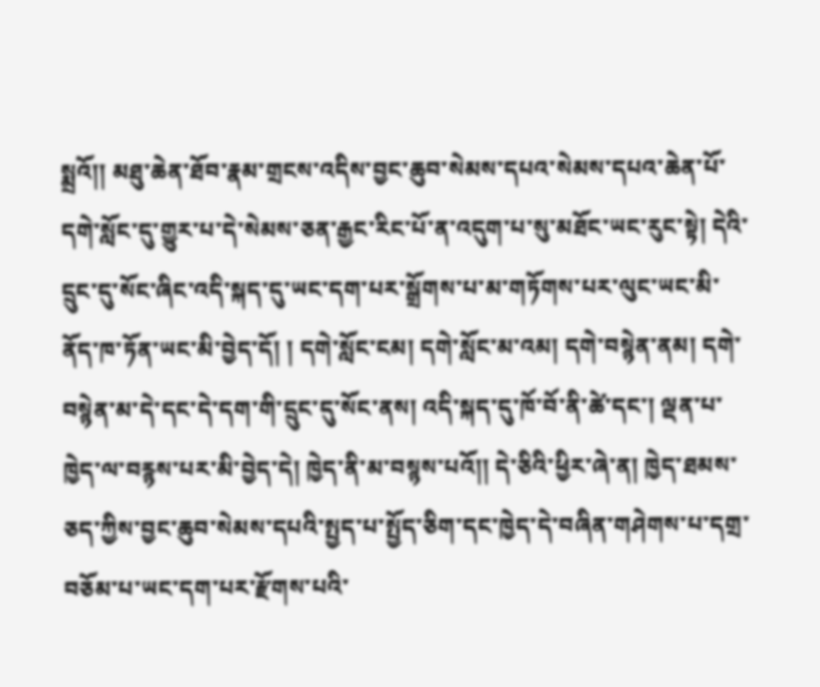སྨྲའོ།། མཐུ་ཆེན་ཐོབ་རྣམ་གྲངས་འདིས་བྱང་ཆུབ་སེམས་དཔའ་སེམས་དཔའ་ཆེན་པོ་དགེ་སློང་དུ་གྱུར་པ་དེ་སེམས་ཅན་རྒྱང་རིང་པོ་ན་འདུག་པ་སུ་མཐོང་ཡང་རུང་སྟེ། དེའི་དྲུང་དུ་སོང་ཞིང་འདི་སྐད་དུ་ཡང་དག་པར་སྒྲོགས་པ་མ་གཏོགས་པར་ལུང་ཡང་མི་ནོད་ཁ་ཏོན་ཡང་མི་བྱེད་དོ། ། དགེ་སློང་ངམ། དགེ་སློང་མ་འམ། དགེ་བསྙེན་ནམ། དགེ་བསྙེན་མ་དེ་དང་དེ་དག་གི་དྲུང་དུ་སོང་ནས། འདི་སྐད་དུ་ཁོ་བོ་ནི་ཚེ་དང་། ལྡན་པ་ཁྱེད་ལ་བརྙས་པར་མི་བྱེད་དེ། ཁྱེད་ནི་མ་བསྙས་པའོ།། དེ་ཅིའི་ཕྱིར་ཞེ་ན། ཁྱེད་ཐམས་ཅད་ཀྱིས་བྱང་ཆུབ་སེམས་དཔའི་སྤྱད་པ་སྤྱོད་ཅིག་དང་ཁྱེད་དེ་བཞིན་གཤེགས་པ་དགྲ་བཅོམ་པ་ཡང་དག་པར་རྫོགས་པའི་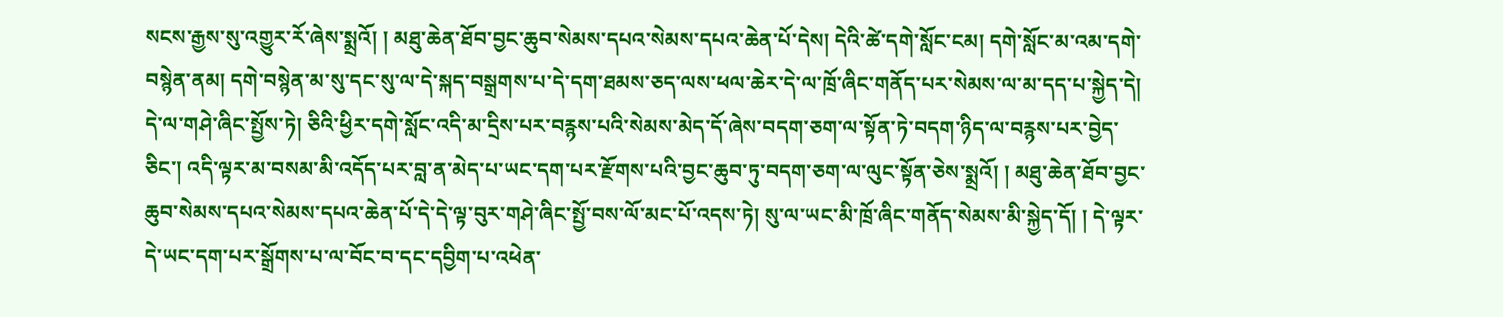སངས་རྒྱས་སུ་འགྱུར་རོ་ཞེས་སྨྲའོ། ། མཐུ་ཆེན་ཐོབ་བྱང་ཆུབ་སེམས་དཔའ་སེམས་དཔའ་ཆེན་པོ་དེས། དེའི་ཚེ་དགེ་སློང་ངམ། དགེ་སློང་མ་འམ་དགེ་བསྙེན་ནམ། དགེ་བསྙེན་མ་སུ་དང་སུ་ལ་དེ་སྐད་བསྒྲགས་པ་དེ་དག་ཐམས་ཅད་ལས་ཕལ་ཆེར་དེ་ལ་ཁྲོ་ཞིང་གནོད་པར་སེམས་ལ་མ་དད་པ་སྐྱེད་དེ། དེ་ལ་གཤེ་ཞིང་སྤྱོས་ཏེ། ཅིའི་ཕྱིར་དགེ་སློང་འདི་མ་དྲིས་པར་བརྙས་པའི་སེམས་མེད་དོ་ཞེས་བདག་ཅག་ལ་སྟོན་ཏེ་བདག་ཉིད་ལ་བརྙས་པར་བྱེད་ཅིང་། འདི་ལྟར་མ་བསམ་མི་འདོད་པར་བླ་ན་མེད་པ་ཡང་དག་པར་རྫོགས་པའི་བྱང་ཆུབ་ཏུ་བདག་ཅག་ལ་ལུང་སྟོན་ཅེས་སྨྲའོ། ། མཐུ་ཆེན་ཐོབ་བྱང་ཆུབ་སེམས་དཔའ་སེམས་དཔའ་ཆེན་པོ་དེ་དེ་ལྟ་བུར་གཤེ་ཞིང་སྤྱོ་བས་ལོ་མང་པོ་འདས་ཏེ། སུ་ལ་ཡང་མི་ཁྲོ་ཞིང་གནོད་སེམས་མི་སྐྱེད་དོ། ། དེ་ལྟར་དེ་ཡང་དག་པར་སྒྲོགས་པ་ལ་བོང་བ་དང་དབྱིག་པ་འཕེན་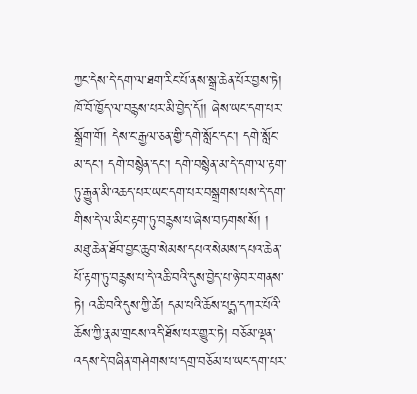ཀྱང་དེས་དེ་དག་ལ་ཐག་རིང་པོ་ནས་སྒྲ་ཆེན་པོར་བྱས་ཏེ། ཁོ་བོ་ཁྱོད་ལ་བརྙས་པར་མི་བྱེད་དོ།། ཞེས་ཡང་དག་པར་སྒྲོག་གོ། དེས་ང་རྒྱལ་ཅན་གྱི་དགེ་སློང་དང་། དགེ་སློང་མ་དང་། དགེ་བསྙེན་དང་། དགེ་བསྙེན་མ་དེ་དག་ལ་རྟག་ཏུ་རྒྱུན་མི་འཆད་པར་ཡང་དག་པར་བསྒྲགས་པས་དེ་དག་གིས་དེ་ལ་མིང་རྟག་ཏུ་བརྙས་པ་ཞེས་བཏགས་སོ། ། མཐུ་ཆེན་ཐོབ་བྱང་ཆུབ་སེམས་དཔའ་སེམས་དཔའ་ཆེན་པོ་རྟག་ཏུ་བརྙས་པ་དེ་འཆི་བའི་དུས་བྱེད་པ་ཉེ་བར་གནས་ཏེ། འཆི་བའི་དུས་ཀྱི་ཚེ། དམ་པའི་ཆོས་པདྨ་དཀར་པོའི་ཆོས་ཀྱི་རྣམ་གྲངས་འདི་ཐོས་པར་གྱུར་ཏེ། བཅོམ་ལྡན་འདས་དེ་བཞིན་གཤེགས་པ་དགྲ་བཅོམ་པ་ཡང་དག་པར་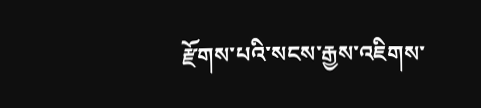རྫོགས་པའི་སངས་རྒྱས་འཇིགས་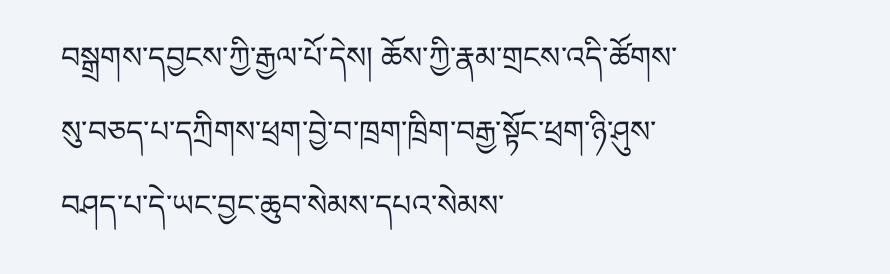བསྒྲགས་དབྱངས་ཀྱི་རྒྱལ་པོ་དེས། ཆོས་ཀྱི་རྣམ་གྲངས་འདི་ཚོགས་སུ་བཅད་པ་དཀྲིགས་ཕྲག་བྱེ་བ་ཁྲག་ཁྲིག་བརྒྱ་སྟོང་ཕྲག་ཉི་ཤུས་བཤད་པ་དེ་ཡང་བྱང་ཆུབ་སེམས་དཔའ་སེམས་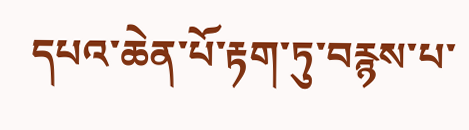དཔའ་ཆེན་པོ་རྟག་ཏུ་བརྙས་པ་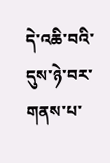དེ་འཆི་བའི་དུས་ཉེ་བར་གནས་པ་